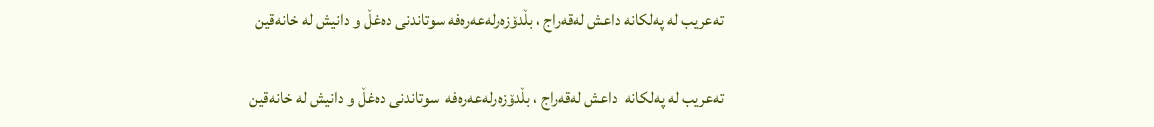ته‌عریب له‌ په‌لكانه‌ داعش له‌قه‌راج ، بڵدۆزه‌رله‌عه‌ره‌فه‌ سوتاندنی ده‌غڵ و دانیش له‌ خانه‌قین

ته‌عریب له‌ په‌لكانه‌  داعش له‌قه‌راج ، بڵدۆزه‌رله‌عه‌ره‌فه‌  سوتاندنی ده‌غڵ و دانیش له‌ خانه‌قین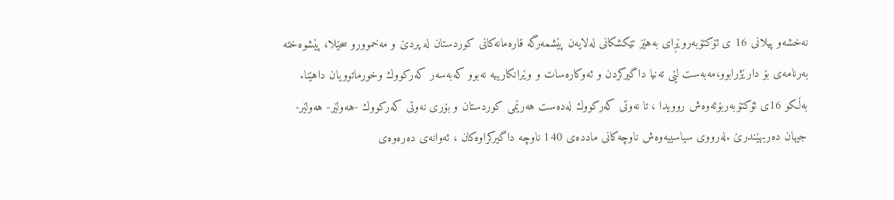نه‌خشه‌و پیلانی 16 ی ئۆكتۆبه‌روێڕای به‌هێز تێكشكانی له‌لایه‌ن پێشمه‌رگه‌ قاره‌مانه‌كانی كوردستان له‌ پردێ و مه‌خموورو سحێلا، پێشوه‌خته به‌رنامه‌ی بۆ دارێژرابوو،مه‌به‌ست لێی ته‌نیا داگیركردن و ئه‌وكاره‌سات و وێرانكارییه‌ ‌نه‌بوو كه‌به‌سه‌ر كه‌ركووك وخورماتوویان داهێنا.
به‌ڵكو 16ی ئۆكتۆبه‌ربۆئه‌وه‌ش روویدا ، تا نه‌وتی كه‌ركووك له‌ده‌ست هه‌رێمی كوردستان و بۆری نه‌وتی كه‌ركووك -هه‌ولێر- هه‌ولێر-جیهان ده‌ربهێندرێ .له‌رووی سیاسییه‌وه‌ش ناوچه‌كانی مادده‌ی 140 ناوچه‌ داگیركراوه‌كان ، ئه‌وانه‌ی ده‌ره‌وه‌ی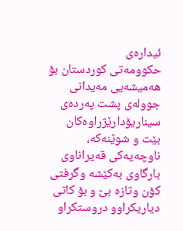ئیداره‌ی
حكوومه‌تی كوردستان بۆ هه‌میشه‌یی مه‌یدانی جووله‌ی پشت په‌رده‌ی سیناریۆدارێژراوه‌كان بێت و شوێنه‌كه‌، ناوچه‌یه‌كی قه‌یراناوی بارگاوی به‌كێشه‌ وگرفتی كۆن وتازه‌ بێ و بۆ كاتی دیاریكراوو دروستكراو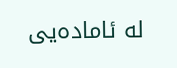له‌ ئاماده‌یی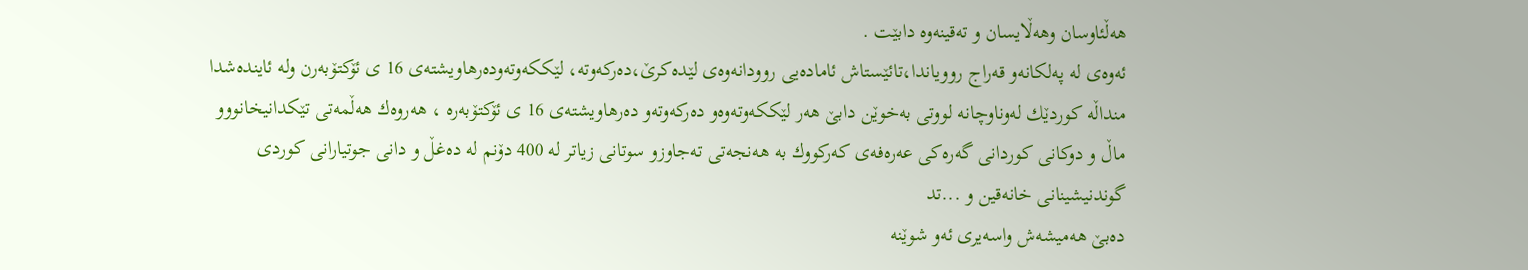هه‌ڵئاوسان وهه‌ڵایسان و ته‌قینه‌وه‌ دابێت .
ئه‌وه‌ی له‌ په‌لكانه‌و قه‌راج روویاندا،تائێستاش ئاماده‌یی روودانه‌وه‌ی لێده‌كرێ،ده‌ركه‌وته‌،‌ لێككه‌وته‌وده‌رهاویشته‌ی 16 ی ئۆكتۆبه‌رن وله‌ ئاینده‌شدا منداڵه‌ كوردێك له‌وناوچانه‌ لووتی به‌خوێن دابێ هه‌ر لێككه‌وته‌وه‌و ده‌ركه‌وته‌و ده‌رهاویشته‌ی 16 ی ئۆكتۆبه‌ره‌ ، هه‌روه‌ك هه‌ڵمه‌تی تێكدانیخانووو ماڵ و دوكانی كوردانی گه‌ره‌كی عه‌ره‌فه‌ی كه‌ركووك به هه‌نجه‌تی ته‌جاوزو سوتانی زیاتر له‌ 400 دۆنم له‌ ده‌غڵ و دانی جوتیارانی كوردی گوندنیشینانی خانه‌قین و ...تد
ده‌بێ هه‌میشه‌ش واسه‌یری ئه‌و شوێنه‌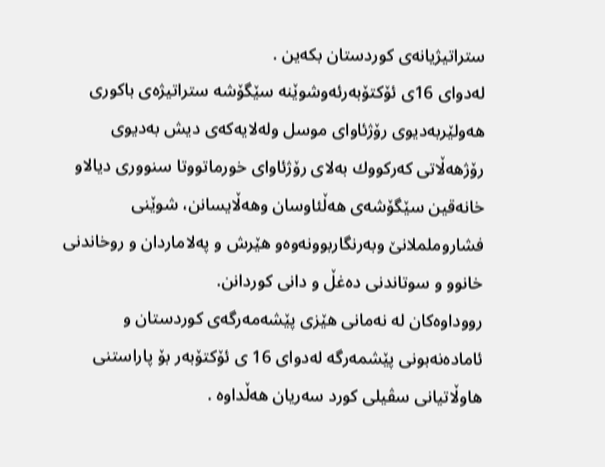ستراتیژیانه‌ی كوردستان بكه‌ین .
له‌دوای 16ی ئۆكتۆبه‌رئه‌وشوێنه‌ سێگۆشه‌ ستراتیژه‌ی باكوری هه‌ولێربه‌دیوی رۆژئاوای موسل وله‌لایه‌كه‌ی دیش به‌دیوی رۆژهه‌ڵاتی كه‌ركووك به‌لای رۆژئاوای خورماتوو‌تا سنووری دیالاو خانه‌قین سێگۆشه‌ی هه‌ڵئاوسان وهه‌ڵایسانن، شوێنی فشاروململانێ وبه‌رنگاربوونه‌وه‌و هێرش و په‌لاماردان و روخاندنی خانوو و سوتاندنی ده‌غڵ و دانی كوردانن.
رووداوه‌كان له‌ نه‌مانی هێزی پێشه‌مه‌رگه‌ی كوردستان و ئاماده‌نه‌بونی پێشمه‌رگه‌ له‌دوای 16 ی ئۆكتۆبه‌ر بۆ پاراستنی هاوڵاتیانی سڤیلی كورد سه‌ریان هه‌ڵداوه‌ .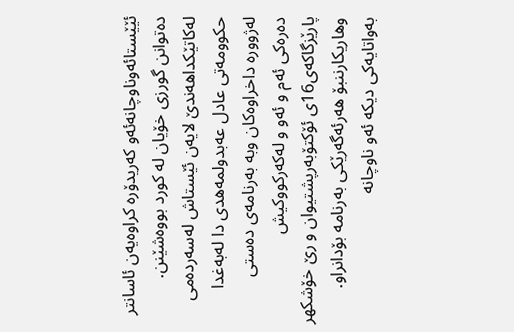ئێێستائه‌وناوچانه‌ئه‌و كه‌ریدۆره كراوه‌یه‌ن ئاسانتر ده‌توانن گورزی خۆیان له‌ كورد بووه‌شێنن.
له‌كاتێكداهه‌ندێ لایه‌ن ئێستاش له‌سه‌رده‌می حكوومه‌تی عادل عه‌بدولمه‌هدی دا له‌به‌غدا له‌ژووره‌ داخراوه‌كان وبه به‌رنامه‌ی ده‌ستی ده‌ره‌كی ئه‌م و ئه‌و و له‌كه‌ركووكیش پارێزگاكه‌ی16ی ئۆكتۆبه‌رپشتیوان و رێ خۆشكهر وهاریكارننبۆ هه‌رئه‌گه‌رێكی به‌رنامه‌ بۆدانراو.
به‌واتایه‌كی دیكه‌ ئه‌و ناوچانه‌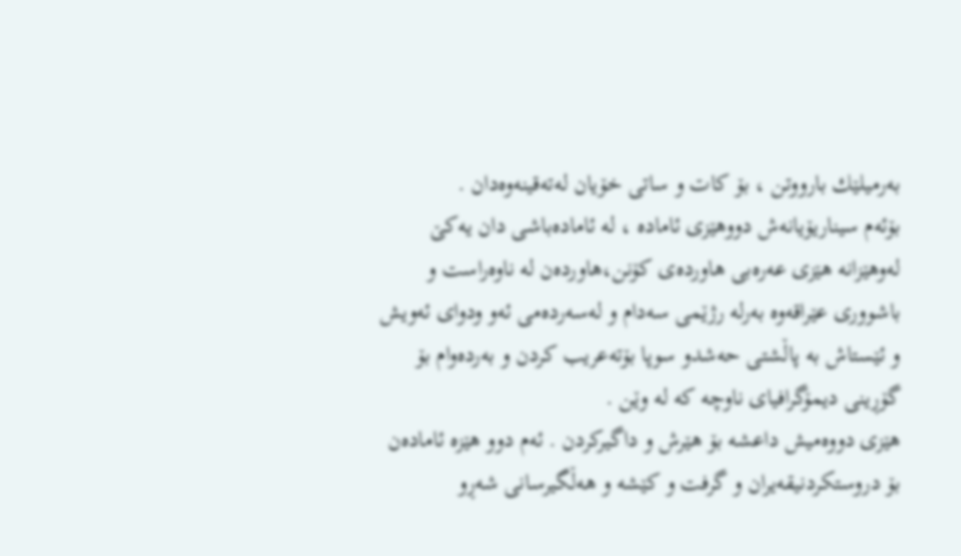به‌رمیلێك بارووتن ، بۆ كات و ساتی خۆیان له‌ته‌قینه‌وه‌دان .
بۆئه‌م سیناریۆیانه‌ش دووهێزی ئاماده‌ ، له‌ ئاماده‌باشی دان یه‌كێ له‌وهێزانه‌ هێزی عه‌ره‌بی هاورده‌ی كۆنن،هاورده‌ن له‌ ناوه‌راست و باشووری عێراقه‌وه‌ به‌رله‌ رژێمی سه‌دام و له‌سه‌رده‌می ئه‌و ودوای ئه‌ویش و ئێستاش به‌ پاڵشتی حه‌شدو سوپا بۆته‌عریب كردن و‌ به‌رده‌وام بۆ گۆڕینی دیمۆگرافیای ناوچه‌ كه‌ له‌ وێن .
هێزی دووه‌میش داعشه‌ بۆ هێرش و داگیركردن . ئه‌م دوو هێزه‌ ئاماده‌ن بۆ دروستكردنیقه‌یران و گرفت و كێشه و هه‌ڵگیرسانی شه‌ڕو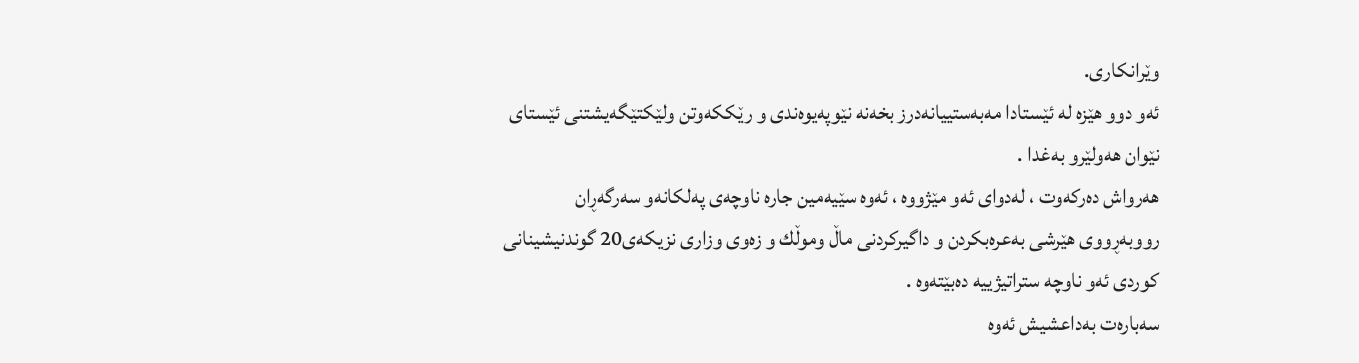وێرانكاری.
ئه‌و دوو هێزه‌ له‌ ئێستادا مه‌به‌ستییانه‌درز بخه‌نه‌ نێوپه‌یوه‌ندی و رێككه‌وتن ولێكتێگه‌یشتنی ئێستای نێوان هه‌ولێرو به‌غدا .
هه‌رواش ده‌ركه‌وت ، له‌دوای ئه‌و مێژووه‌ ، ئه‌وه‌ سێیه‌مین جاره‌ ناوچه‌ی په‌لكانه‌و سه‌رگه‌ڕان رووبه‌ڕووی هێرشی به‌عره‌بكردن و داگیركردنی ماڵ وموڵك و زه‌وی وزاری نزیكه‌ی20 گوندنیشینانی كوردی ئه‌و ناوچه‌ ستراتیژییه‌ ده‌بێته‌وه‌ .
سه‌باره‌ت به‌داعشیش ئه‌وه‌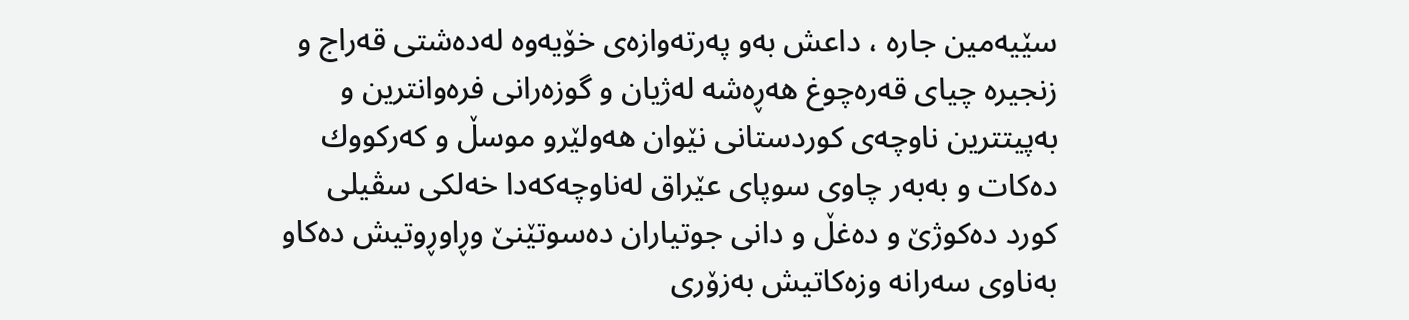سێیه‌مین جاره‌ ، داعش به‌و په‌رته‌وازه‌ی خۆیه‌وه‌ له‌ده‌شتی قه‌راج و زنجیره‌ چیای قه‌ره‌چوغ هه‌ڕه‌شه‌ له‌ژیان و گوزه‌رانی فره‌وانترین و به‌پیتترین ناوچه‌ی كوردستانی نێوان هه‌ولێرو موسڵ و كه‌ركووك ده‌كات و به‌به‌ر چاوی سوپای عێراق له‌ناوچه‌كه‌دا خه‌لكی سڤیلی كورد ده‌كوژێ و ده‌غڵ و دانی جوتیاران ده‌سوتێنێ وڕاوڕوتیش ده‌كاو به‌ناوی سه‌رانه‌ وزه‌كاتیش به‌زۆری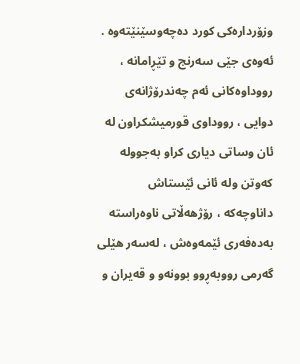وزۆرداره‌كی كورد ده‌چه‌وسێنێته‌وه‌ .
ئه‌وه‌ی جێی سه‌رنج و تێڕامانه‌ ، رووداوه‌كانی ئه‌م چه‌ندرۆژانه‌ی دوایی ، رووداوی قورمیشكراون له‌ ئان وساتی دیاری كراو به‌جووله‌ كه‌وتن وله‌ ئانی ئێستاش داناوچه‌كه‌ ، رۆژهه‌ڵاتی ناوه‌راسته‌ به‌ده‌فه‌ری ئێمه‌وه‌ش ، له‌سه‌ر هێلی گه‌رمی رووبه‌ڕوو بوونه‌و و قه‌یران و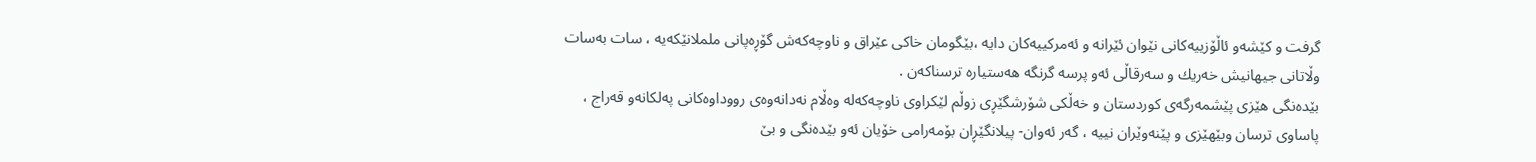گرفت و كێشه‌و ئاڵۆزییه‌كانی نێوان ئێرانه‌ و ئه‌مركییه‌كان دایه‌ ،بێگومان خاكی عێراق و ناوچه‌كه‌ش گۆڕه‌پانی ململانێكه‌یه‌ ، سات به‌سات وڵاتانی جیهانیش خه‌ریك و سه‌رقاڵی ئه‌و پرسه‌ گرنگه‌ هه‌ستیاره‌ ترسناكه‌ن .
بێده‌نگی هێزی پێشمه‌رگه‌ی كوردستان و خه‌ڵكی شۆرشگێڕی زوڵم لێكراوی ناوچه‌كه‌له‌ وه‌ڵام نه‌دانه‌وه‌ی رووداوه‌كانی په‌لكانه‌و قه‌راج ، پاساوی ترسان وبێهێزی و پێنه‌وێران نییه‌ ، گه‌ر ئه‌وان- پیلانگێڕان بۆمه‌رامی خۆیان ئه‌و بێده‌نگی و بێ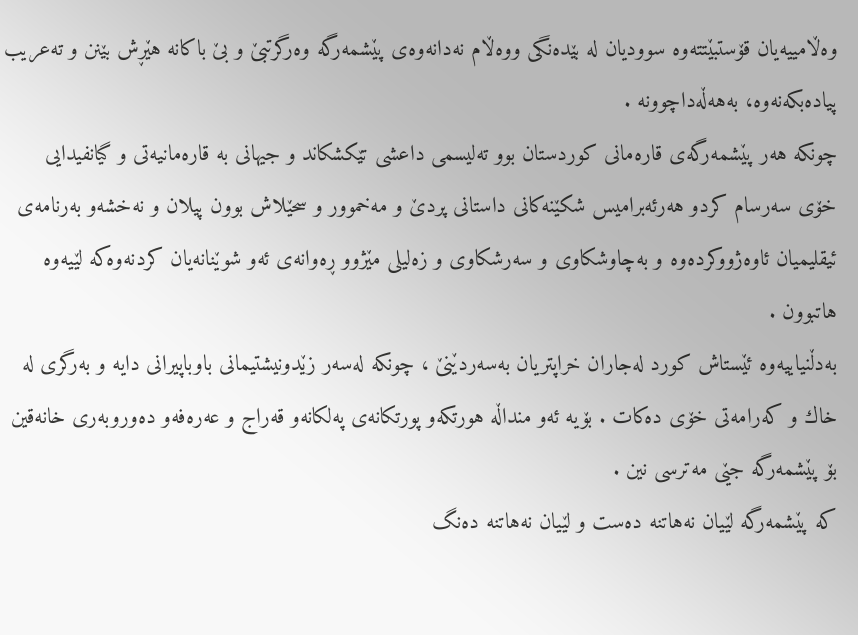وه‌ڵامییه‌یان قۆستبێتته‌وه‌ سوودیان له‌ بێده‌نگی ووه‌ڵام نه‌دانه‌وه‌ی پێشمه‌رگه‌ وه‌رگرتبێ و بێ باكانه‌ هێڕش بێنن و ته‌عریب پیاده‌بكه‌نه‌وه‌، به‌هه‌ڵه‌داچوونه‌ .
چونكه‌ هه‌ر پێشمه‌رگه‌ی قاره‌مانی كوردستان بوو ته‌لیسمی داعشی تێكشكاند و جیهانی به‌ قاره‌مانیه‌تی و گیانفیدایی خۆی سه‌رسام كردو هه‌رئه‌برامیس شكێنه‌كانی داستانی پردێ و مه‌خموور و سحێلاش بوون پیلان و نه‌خشه‌و به‌رنامه‌ی ئیقلیمیان ئاوه‌ژووكرده‌وه‌ و به‌چاوشكاوی و سه‌رشكاوی و زه‌لیلی مێژوو ڕه‌وانه‌ی ئه‌و شوێنانه‌یان كردنه‌وه‌كه‌ لێیه‌وه‌ هاتبوون .
به‌دڵنیاییه‌وه‌ ئێستاش كورد له‌جاران خراپتریان به‌سه‌ردێنێ ، چونكه‌ له‌سه‌ر زێدونیشتیمانی باوباپیرانی دایه‌ و به‌رگری له‌ خاك و كه‌رامه‌تی خۆی ده‌كات . بۆیه‌ ئه‌و منداڵه‌ هورتكه‌و پورتكانه‌ی په‌لكانه‌و قه‌راج و عه‌ره‌فه‌و ده‌وروبه‌ری خانه‌قین بۆ پێشمه‌رگه‌ جێی مه‌ترسی نین .
كه‌ پێشمه‌رگه‌ لێیان نه‌هاتنه‌ ده‌ست و لێیان نه‌هاتنه‌ ده‌نگ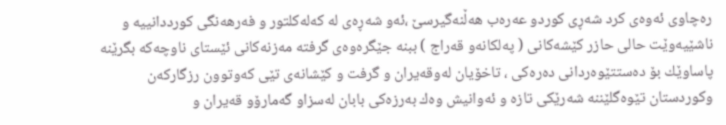ره‌چاوی ئه‌وه‌ی كرد شه‌ڕی كوردو عه‌ره‌ب هه‌ڵنه‌گیرسێ ،ئه‌و شه‌ڕه‌ی له‌ كه‌له‌كلتور و فه‌رهه‌نگی كورددانییه‌ و ناشێیه‌وێت حالی حازر كێشه‌كانی ( په‌لكانه‌و قه‌راج ) ببنه‌ جێگره‌وه‌ی گرفته‌ مه‌زنه‌كانی ئێستای ناوچه‌كه‌ بگرێنه‌‌ پاساوێك بۆ ده‌ستتێوه‌ردانی ده‌ره‌كی ، تاخۆیان له‌وقه‌یران و گرفت و كێشانه‌ی تێی كه‌وتوون رزگاركه‌ن وكوردستان تێوه‌گلێننه‌ شه‌رێكی تازه‌ و ئه‌وانیش وه‌ك به‌رزه‌كی بابان له‌سزاو گه‌مارۆو قه‌یران و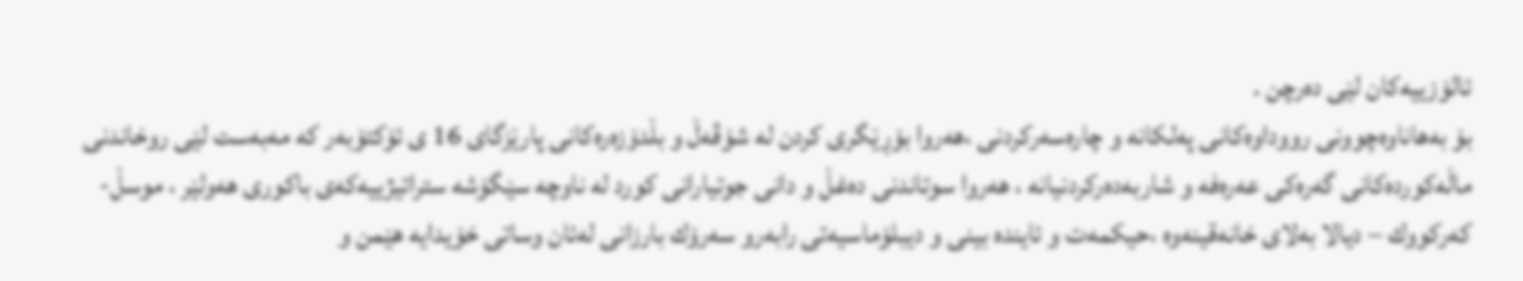ئالۆزییه‌كان لێی ده‌رچن .
بۆ به‌هاناوه‌چوونی رووداوه‌كانی په‌لكانه‌ و چاره‌سه‌ركردنی ،هه‌روا بۆڕێگری كردن له‌ شۆڤه‌ڵ و بڵدۆزه‌ره‌كانی پارێزگای 16 ی ئۆكتۆبه‌ر كه‌ مه‌به‌ست لێی روخاندنی ماڵه‌كورده‌كانی گه‌ره‌كی عه‌ره‌فه‌ و شاربه‌ده‌ركردنیانه‌ ، هه‌روا سوتاندنی ده‌غڵ و دانی جوتیارانی كورد له ناوچه‌ سێگۆشه‌ ستراتیژییه‌كه‌ی باكوری هه‌ولێر ، موسڵ- كه‌ركووك – دیالا به‌لای خانه‌قینه‌وه‌ ،حیكمه‌ت و ئاینده‌ بینی و دیبلۆماسیه‌تی رابه‌رو سه‌رۆك بارزانی له‌ئان وساتی خۆیدایه‌ هێمن و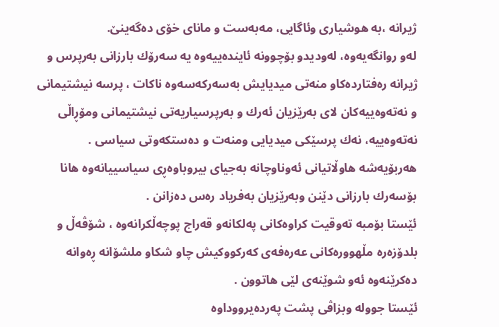ژیرانه‌ ،به‌ هوشیاری وئاگایی، مه‌به‌ست و مانای خۆی ده‌گه‌ینێ.
له‌و روانگه‌یه‌وه‌، له‌ودیدو بۆچوونه‌ ئاینده‌ییه‌وه‌ یه‌ سه‌رۆك بارزانی به‌رپرس و ژیرانه‌ ره‌فتارده‌كاو منه‌تی میدیایش به‌سه‌ركه‌سه‌وه‌ ناكات ، پرسه‌ نیشتیمانی و نه‌ته‌وه‌ییه‌كان لای به‌رێزیان ئه‌رك و به‌رپرسیاریه‌تی نیشتیمانی ومۆڕاڵی نه‌ته‌وه‌ییه‌، نه‌ك پرسێكی میدیایی ومنه‌ت و ده‌ستكه‌وتی سیاسی . هه‌ربۆیه‌شه‌ هاوڵاتیانی ئه‌وناوچانه‌ به‌جیای بیروباوه‌ڕی سیاسییانه‌وه‌ هانا بۆسه‌رك بارزانی دێنن وبه‌رێزیان به‌فریاد ره‌س ده‌زانن .
ئێستا بۆمبه‌ ته‌وقیت كراوه‌كانی په‌لكانه‌و قه‌راج پوچه‌ڵكرانه‌وه‌ ، شۆڤه‌ڵ و بلدۆزه‌ره‌ مڵهووره‌كانی عه‌ره‌فه‌ی كه‌ركووكیش چاو شكاو ملشۆانه‌ ڕه‌وانه‌ ده‌كرێنه‌وه‌ ئه‌و شوێنه‌ی لێی هاتوون .
ئێستا جووله‌ وبزاڤی پشت په‌رده‌یرووداوه‌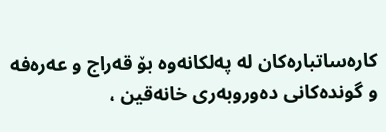كاره‌ساتباره‌كان له‌ په‌لكانه‌وه‌ بۆ قه‌راج و عه‌ره‌فه‌ و گونده‌كانی ده‌وروبه‌ری خانه‌قین ،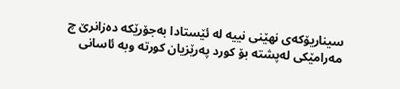سیناریۆكه‌ی نهێنی نییه‌ له‌ ئێستادا به‌جۆرێكه‌ ده‌زانرێ چ مه‌رامێكی له‌پشته‌ بۆ كورد په‌رێزیان كورته‌ وبه‌ ئاسانی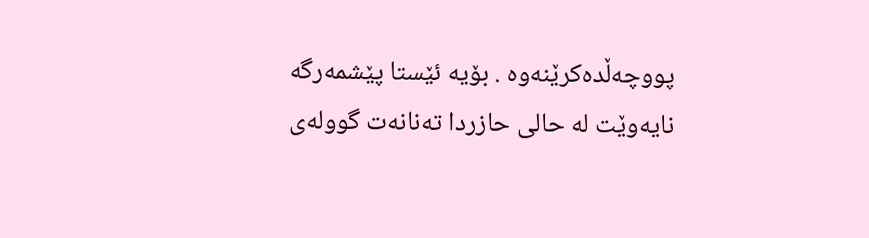پووچه‌ڵده‌كرێنه‌وه‌ . بۆیه‌ ئێستا پێشمه‌رگه‌ نایه‌وێت له‌ حالی حازردا ته‌نانه‌ت گووله‌ی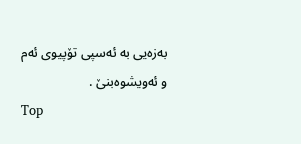به‌زه‌یی به‌‌ ئه‌سپی تۆپیوی ئه‌م و ئه‌ویشوه‌بنێ .
Top